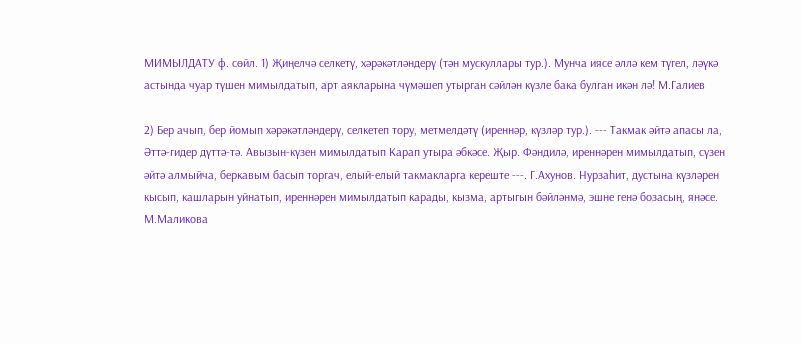МИМЫЛДАТУ ф. сөйл. 1) Җиңелчә селкетү, хәрәкәтләндерү (тән мускуллары тур.). Мунча иясе әллә кем түгел, ләүкә астында чуар түшен мимылдатып, арт аякларына чүмәшеп утырган сәйлән күзле бака булган икән лә! М.Галиев

2) Бер ачып, бер йомып хәрәкәтләндерү, селкетеп тору, метмелдәтү (иреннәр, күзләр тур.). --- Такмак әйтә апасы ла, Әттә-гидер дүттә-тә. Авызын-күзен мимылдатып Карап утыра әбкәсе. Җыр. Фәндилә, иреннәрен мимылдатып, сүзен әйтә алмыйча, беркавым басып торгач, елый-елый такмакларга кереште ---. Г.Ахунов. Нурзаһит, дустына күзләрен кысып, кашларын уйнатып, иреннәрен мимылдатып карады, кызма, артыгын бәйләнмә, эшне генә бозасың, янәсе. М.Маликова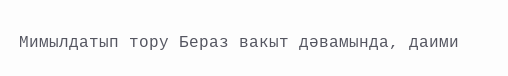Мимылдатып тору Бераз вакыт дәвамында, даими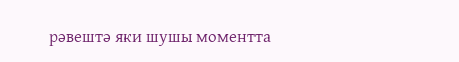рәвештә яки шушы моментта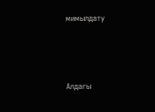мимылдату



Алдагы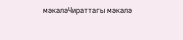мәкаләЧираттагы мәкалә